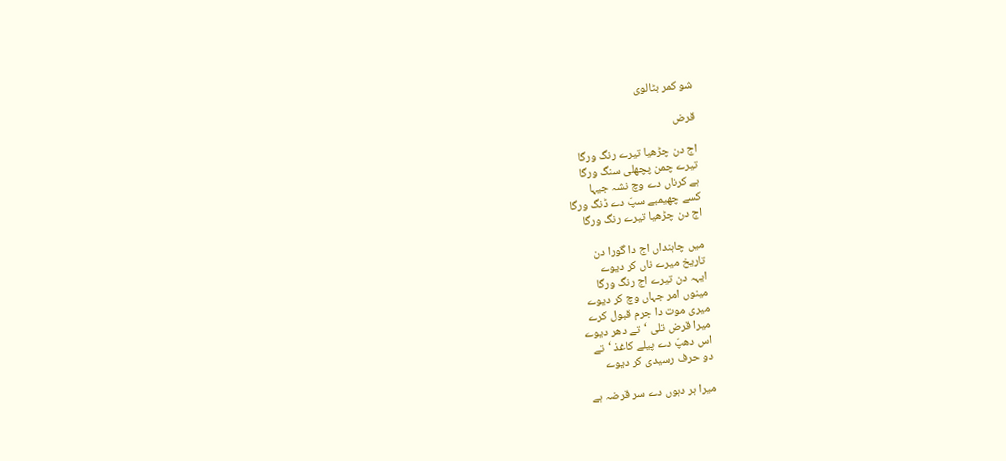شو کمر بٹالوی

قرض

اج دن چڑھیا تیرے رنگ ورگا
تیرے چمن پچھلی سنگ ورگا
ہے کرناں دے وچ نشہ جیہا
کسے چھیمبے سپّ دے ڈنگ ورگا
اج دن چڑھیا تیرے رنگ ورگا

میں چاہنداں اج دا گورا دن
تاریخ میرے ناں کر دیوے
ایہہ دن تیرے اج رنگ ورگا
مینوں امر جہاں وچ کر دیوے
میری موت دا جرم قبول کرے
میرا قرض تلی ‘تے دھر دیوے
اس دھپّ دے پیلے کاغذ ‘تے
دو حرف رسیدی کر دیوے

میرا ہر دہوں دے سر قرضہ ہے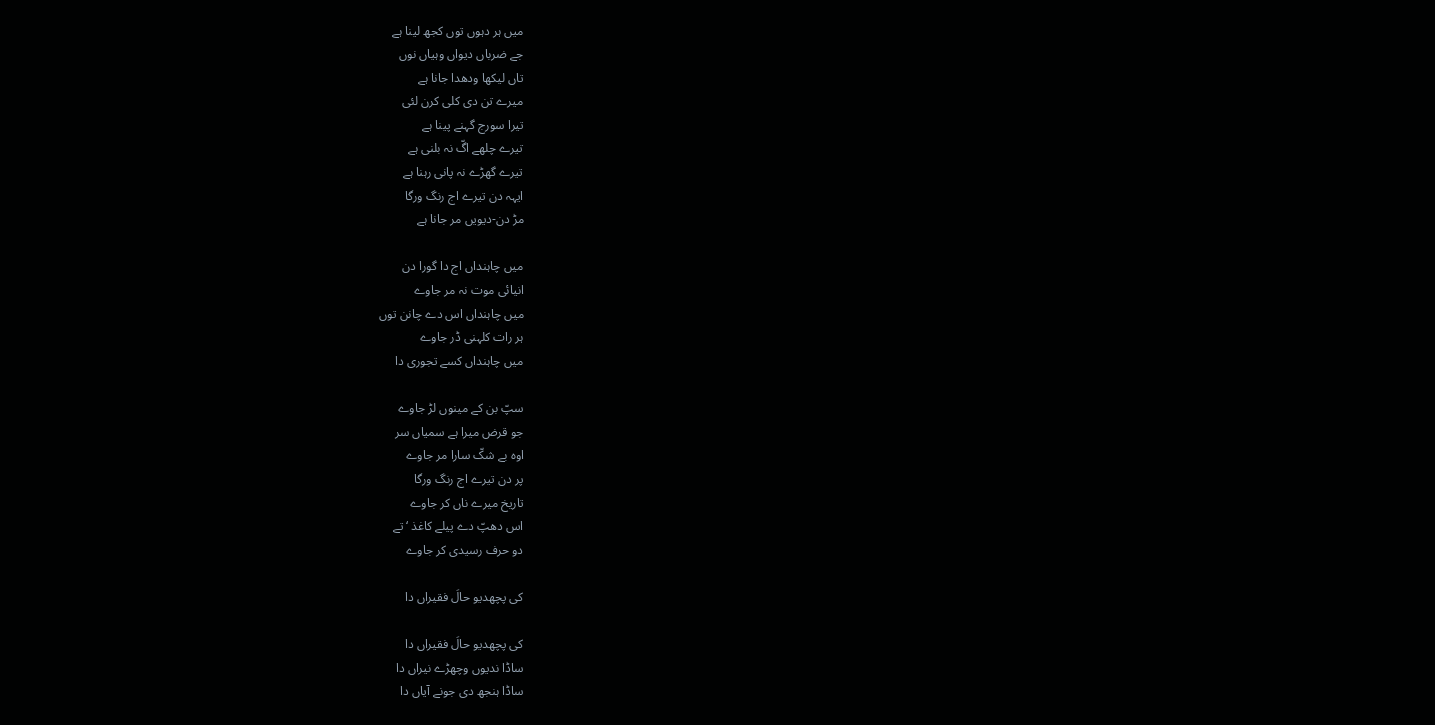میں ہر دہوں توں کجھ لینا ہے
جے ضرباں دیواں وہیاں نوں
تاں لیکھا ودھدا جانا ہے
میرے تن دی کلی کرن لئی
تیرا سورج گہنے پینا ہے
تیرے چلھے اگّ نہ بلنی ہے
تیرے گھڑے نہ پانی رہنا ہے
ایہہ دن تیرے اج رنگ ورگا
مڑ دن-دیویں مر جانا ہے

میں چاہنداں اج دا گورا دن
انیائی موت نہ مر جاوے
میں چاہنداں اس دے چانن توں
ہر رات کلہنی ڈر جاوے
میں چاہنداں کسے تجوری دا

سپّ بن کے مینوں لڑ جاوے
جو قرض میرا ہے سمیاں سر
اوہ بے شکّ سارا مر جاوے
پر دن تیرے اج رنگ ورگا
تاریخ میرے ناں کر جاوے
اس دھپّ دے پیلے کاغذ ‘تے
دو حرف رسیدی کر جاوے

کی پچھدیو حالَ فقیراں دا

کی پچھدیو حالَ فقیراں دا
ساڈا ندیوں وچھڑے نیراں دا
ساڈا ہنجھ دی جونے آیاں دا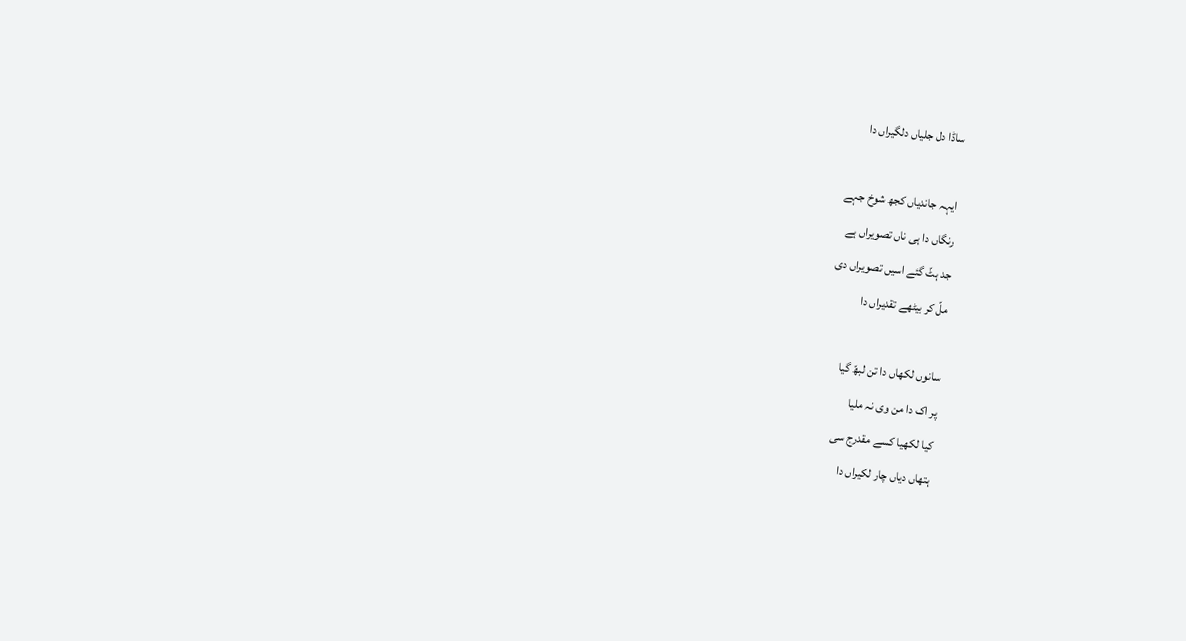ساڈا دل جلیاں دلگیراں دا

ایہہ جاندیاں کجھ شوخ جہے
رنگاں دا ہی ناں تصویراں ہے
جد ہٹّ گئے اسیں تصویراں دی
ملّ کر بیٹھے تقدیراں دا

سانوں لکھاں دا تن لبھّ گیا
پر اک دا من وی نہ ملیا
کیا لکھیا کسے مقدرج سی
ہتھاں دیاں چار لکیراں دا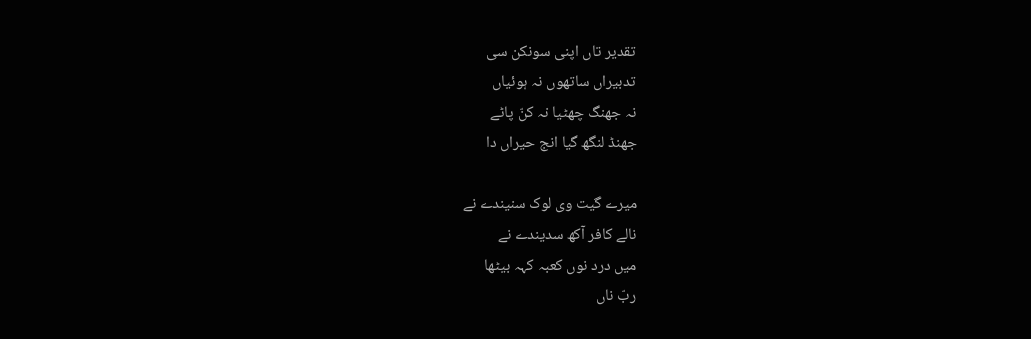تقدیر تاں اپنی سونکن سی
تدبیراں ساتھوں نہ ہوئیاں
نہ جھنگ چھٹیا نہ کنّ پاٹے
جھنڈ لنگھ گیا انج حیراں دا

میرے گیت وی لوک سنیندے نے
نالے کافر آکھ سدیندے نے
میں درد نوں کعبہ کہہ بیٹھا
ربّ ناں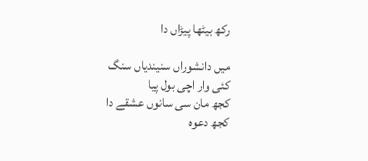رکھ بیٹھا پیڑاں دا

میں دانشوراں سنیندیاں سنگ
کئی وار اچی بول پیا
کجھ مان سی سانوں عشقے دا
کجھ دعوہ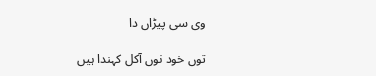وی سی پیڑاں دا

توں خود نوں آکل کہندا ہیں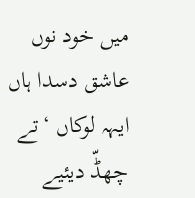میں خود نوں عاشق دسدا ہاں
ایہہ لوکاں ‘تے چھڈّ دیئیے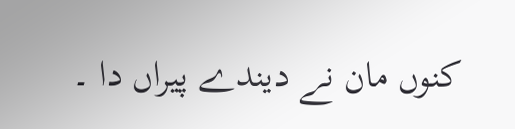کنوں مان نے دیندے پیراں دا ۔